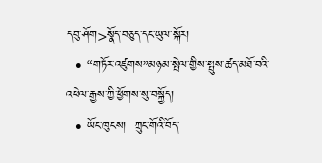དབུ་ཤོག>སྣོད་བཅུད་དང་ཡུལ་སྐོར།
  • “གཏོར་འཛུགས”མཉམ་སྤེལ་གྱིས་སྤུས་ཚད་མཐོ་བའི་འཕེལ་རྒྱས་ཀྱི་ཕྱོགས་སུ་བསྐྱོད།
  • ཡོང་ཁུངས།  ཀྲུང་གོའི་བོད་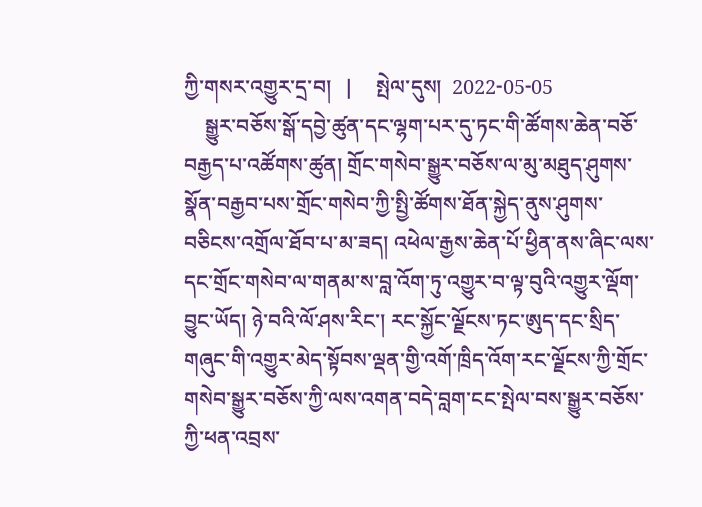ཀྱི་གསར་འགྱུར་དྲ་བ།   |     སྤེལ་དུས།  2022-05-05
    སྒྱུར་བཅོས་སྒོ་དབྱེ་ཚུན་དང་ལྷག་པར་དུ་ཏང་གི་ཚོགས་ཆེན་བཅོ་བརྒྱད་པ་འཚོགས་ཚུན། གྲོང་གསེབ་སྒྱུར་བཅོས་ལ་མུ་མཐུད་ཤུགས་སྣོན་བརྒྱབ་པས་གྲོང་གསེབ་ཀྱི་སྤྱི་ཚོགས་ཐོན་སྐྱེད་ནུས་ཤུགས་བཅིངས་འགྲོལ་ཐོབ་པ་མ་ཟད། འཕེལ་རྒྱས་ཆེན་པོ་ཕྱིན་ནས་ཞིང་ལས་དང་གྲོང་གསེབ་ལ་གནམ་ས་བླ་འོག་ཏུ་འགྱུར་བ་ལྟ་བུའི་འགྱུར་ལྡོག་བྱུང་ཡོད། ཉེ་བའི་ལོ་ཤས་རིང་། རང་སྐྱོང་ལྗོངས་ཏང་ཨུད་དང་སྲིད་གཞུང་གི་འགྱུར་མེད་སྟོབས་ལྡན་གྱི་འགོ་ཁྲིད་འོག་རང་ལྗོངས་ཀྱི་གྲོང་གསེབ་སྒྱུར་བཅོས་ཀྱི་ལས་འགན་བདེ་བླག་ངང་སྤེལ་བས་སྒྱུར་བཅོས་ཀྱི་ཕན་འབྲས་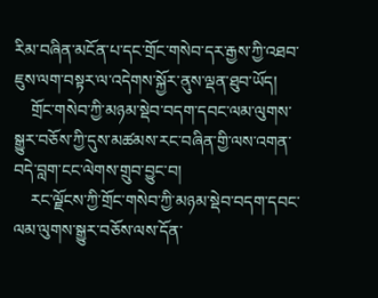རིམ་བཞིན་མངོན་པ་དང་གྲོང་གསེབ་དར་རྒྱས་ཀྱི་འཐབ་ཇུས་ལག་བསྟར་ལ་འདེགས་སྐྱོར་ནུས་ལྡན་ཐུབ་ཡོད།
    གྲོང་གསེབ་ཀྱི་མཉམ་སྡེབ་བདག་དབང་ལམ་ལུགས་སྒྱུར་བཅོས་ཀྱི་དུས་མཚམས་རང་བཞིན་གྱི་ལས་འགན་བདེ་བླག་ངང་ལེགས་གྲུབ་བྱུང་བ།
    རང་ལྗོངས་ཀྱི་གྲོང་གསེབ་ཀྱི་མཉམ་སྡེབ་བདག་དབང་ལམ་ལུགས་སྒྱུར་བཅོས་ལས་དོན་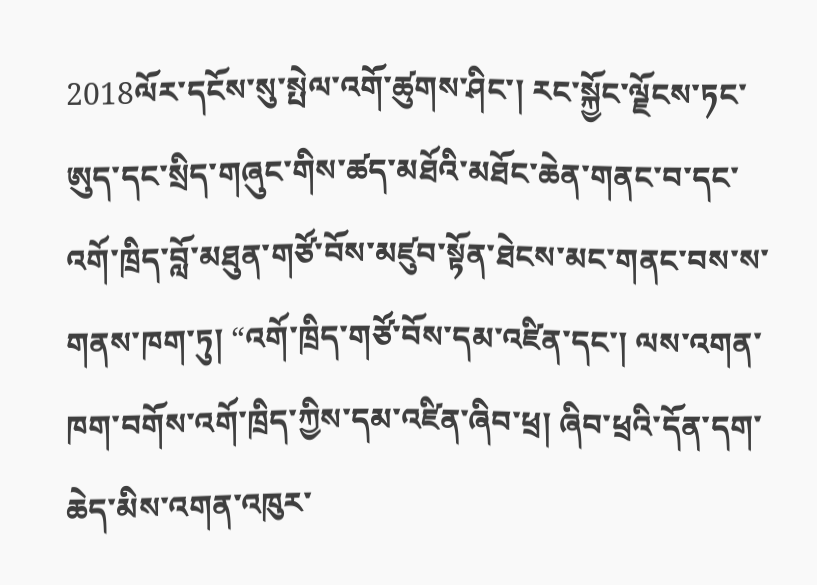2018ལོར་དངོས་སུ་སྤེལ་འགོ་ཚུགས་ཤིང་། རང་སྐྱོང་ལྗོངས་ཏང་ཨུད་དང་སྲིད་གཞུང་གིས་ཚད་མཐོའི་མཐོང་ཆེན་གནང་བ་དང་འགོ་ཁྲིད་བློ་མཐུན་གཙོ་བོས་མཛུབ་སྟོན་ཐེངས་མང་གནང་བས་ས་གནས་ཁག་ཏུ། “འགོ་ཁྲིད་གཙོ་བོས་དམ་འཛིན་དང་། ལས་འགན་ཁག་བགོས་འགོ་ཁྲིད་ཀྱིས་དམ་འཛིན་ཞིབ་ཕྲ། ཞིབ་ཕྲའི་དོན་དག་ཆེད་མིས་འགན་འཁུར་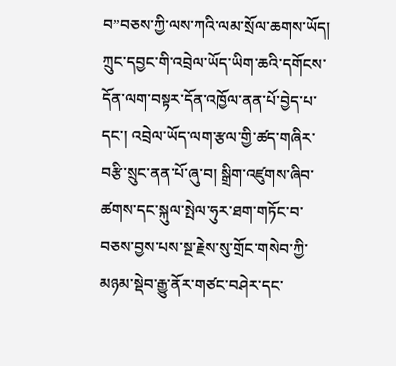བ”བཅས་ཀྱི་ལས་ཀའི་ལམ་སྲོལ་ཆགས་ཡོད། ཀྲུང་དབྱང་གི་འབྲེལ་ཡོད་ཡིག་ཆའི་དགོངས་དོན་ལག་བསྟར་དོན་འཁྱོལ་ནན་པོ་བྱེད་པ་དང་། འབྲེལ་ཡོད་ལག་རྩལ་གྱི་ཚད་གཞིར་བརྩི་སྲུང་ནན་པོ་ཞུ་བ། སྒྲིག་འཛུགས་ཞིབ་ཚགས་དང་སྐུལ་སྤེལ་ཧུར་ཐག་གཏོང་བ་བཅས་བྱས་པས་སྔ་རྗེས་སུ་གྲོང་གསེབ་ཀྱི་མཉམ་སྡེབ་རྒྱུ་ནོར་གཙང་བཤེར་དང་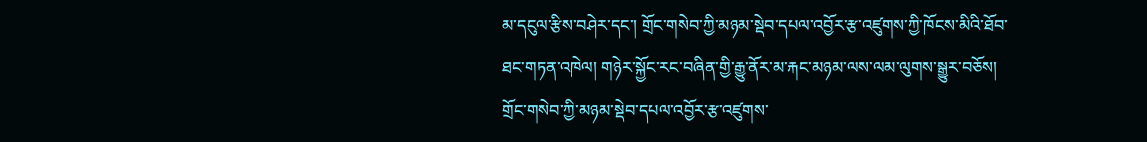མ་དངུལ་རྩིས་བཤེར་དང་། གྲོང་གསེབ་ཀྱི་མཉམ་སྡེབ་དཔལ་འབྱོར་རྩ་འཛུགས་ཀྱི་ཁོངས་མིའི་ཐོབ་ཐང་གཏན་འཁེལ། གཉེར་སྐྱོང་རང་བཞིན་གྱི་རྒྱུ་ནོར་མ་རྐང་མཉམ་ལས་ལམ་ལུགས་སྒྱུར་བཅོས། གྲོང་གསེབ་ཀྱི་མཉམ་སྡེབ་དཔལ་འབྱོར་རྩ་འཛུགས་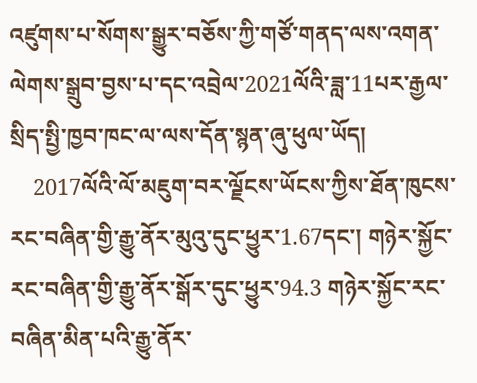འཛུགས་པ་སོགས་སྒྱུར་བཅོས་ཀྱི་གཙོ་གནད་ལས་འགན་ལེགས་སྒྲུབ་བྱས་པ་དང་འབྲེལ་2021ལོའི་ཟླ་11པར་རྒྱལ་སྲིད་སྤྱི་ཁྱབ་ཁང་ལ་ལས་དོན་སྙན་ཞུ་ཕུལ་ཡོད།
    2017ལོའི་ལོ་མཇུག་བར་ལྗོངས་ཡོངས་ཀྱིས་ཐོན་ཁུངས་རང་བཞིན་གྱི་རྒྱུ་ནོར་མུའུ་དུང་ཕྱུར་1.67དང་། གཉེར་སྐྱོང་རང་བཞིན་གྱི་རྒྱུ་ནོར་སྒོར་དུང་ཕྱུར་94.3 གཉེར་སྐྱོང་རང་བཞིན་མིན་པའི་རྒྱུ་ནོར་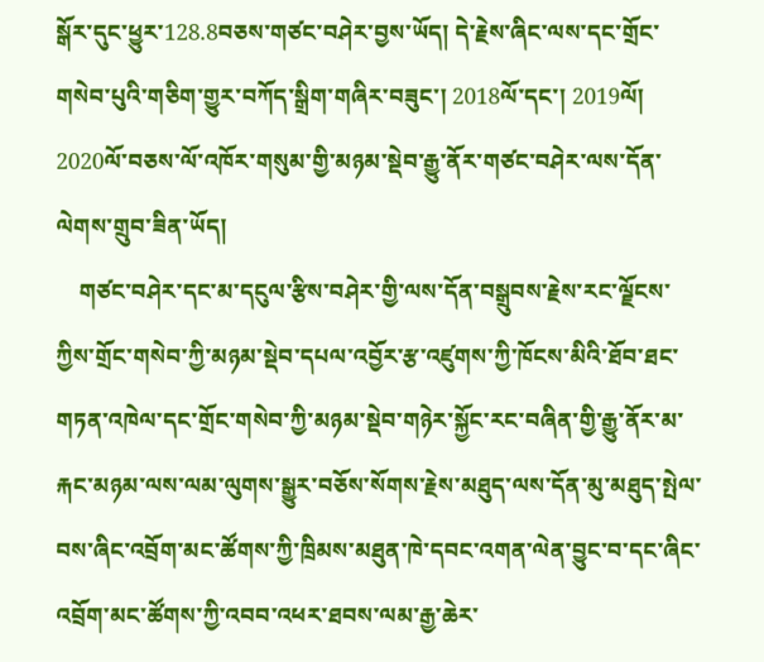སྒོར་དུང་ཕྱུར་128.8བཅས་གཙང་བཤེར་བྱས་ཡོད། དེ་རྗེས་ཞིང་ལས་དང་གྲོང་གསེབ་པུའི་གཅིག་གྱུར་བཀོད་སྒྲིག་གཞིར་བཟུང་། 2018ལོ་དང་། 2019ལོ། 2020ལོ་བཅས་ལོ་འཁོར་གསུམ་གྱི་མཉམ་སྡེབ་རྒྱུ་ནོར་གཙང་བཤེར་ལས་དོན་ལེགས་གྲུབ་ཟིན་ཡོད།
    གཙང་བཤེར་དང་མ་དངུལ་རྩིས་བཤེར་གྱི་ལས་དོན་བསྒྲུབས་རྗེས་རང་ལྗོངས་ཀྱིས་གྲོང་གསེབ་ཀྱི་མཉམ་སྡེབ་དཔལ་འབྱོར་རྩ་འཛུགས་ཀྱི་ཁོངས་མིའི་ཐོབ་ཐང་གཏན་འཁེལ་དང་གྲོང་གསེབ་ཀྱི་མཉམ་སྡེབ་གཉེར་སྐྱོང་རང་བཞིན་གྱི་རྒྱུ་ནོར་མ་རྐང་མཉམ་ལས་ལམ་ལུགས་སྒྱུར་བཅོས་སོགས་རྗེས་མཐུད་ལས་དོན་མུ་མཐུད་སྤེལ་བས་ཞིང་འབྲོག་མང་ཚོགས་ཀྱི་ཁྲིམས་མཐུན་ཁེ་དབང་འགན་ལེན་བྱུང་བ་དང་ཞིང་འབྲོག་མང་ཚོགས་ཀྱི་འབབ་འཕར་ཐབས་ལམ་རྒྱ་ཆེར་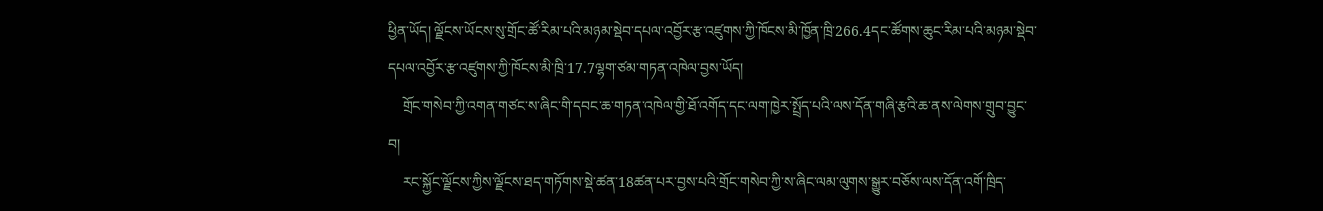ཕྱིན་ཡོད། ལྗོངས་ཡོངས་སུ་གྲོང་ཚོ་རིམ་པའི་མཉམ་སྡེབ་དཔལ་འབྱོར་རྩ་འཛུགས་ཀྱི་ཁོངས་མི་ཁྱོན་ཁྲི་266.4དང་ཚོགས་ཆུང་རིམ་པའི་མཉམ་སྡེབ་དཔལ་འབྱོར་རྩ་འཛུགས་ཀྱི་ཁོངས་མི་ཁྲི་17.7ལྷག་ཙམ་གཏན་འཁེལ་བྱས་ཡོད།
    གྲོང་གསེབ་ཀྱི་འགན་གཙང་ས་ཞིང་གི་དབང་ཆ་གཏན་འཁེལ་གྱི་ཐོ་འགོད་དང་ལག་ཁྱེར་སྤྲོད་པའི་ལས་དོན་གཞི་རྩའི་ཆ་ནས་ལེགས་གྲུབ་བྱུང་བ།
    རང་སྐྱོང་ལྗོངས་ཀྱིས་ལྗོངས་ཐད་གཏོགས་སྡེ་ཚན་18ཚན་པར་བྱས་པའི་གྲོང་གསེབ་ཀྱི་ས་ཞིང་ལམ་ལུགས་སྒྱུར་བཅོས་ལས་དོན་འགོ་ཁྲིད་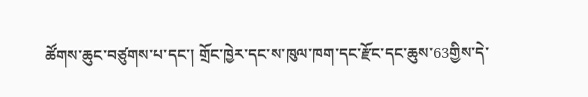ཚོགས་ཆུང་བཙུགས་པ་དང་། གྲོང་ཁྱེར་དང་ས་ཁུལ་ཁག་དང་རྫོང་དང་ཆུས་63གྱིས་དེ་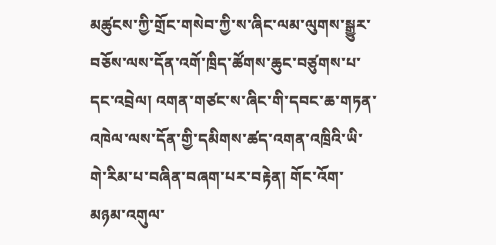མཚུངས་ཀྱི་གྲོང་གསེབ་ཀྱི་ས་ཞིང་ལམ་ལུགས་སྒྱུར་བཅོས་ལས་དོན་འགོ་ཁྲིད་ཚོགས་ཆུང་བཙུགས་པ་དང་འབྲེལ། འགན་གཙང་ས་ཞིང་གི་དབང་ཆ་གཏན་འཁེལ་ལས་དོན་གྱི་དམིགས་ཚད་འགན་འཁྲིའི་ཡི་གེ་རིམ་པ་བཞིན་བཞག་པར་བརྟེན། གོང་འོག་མཉམ་འགུལ་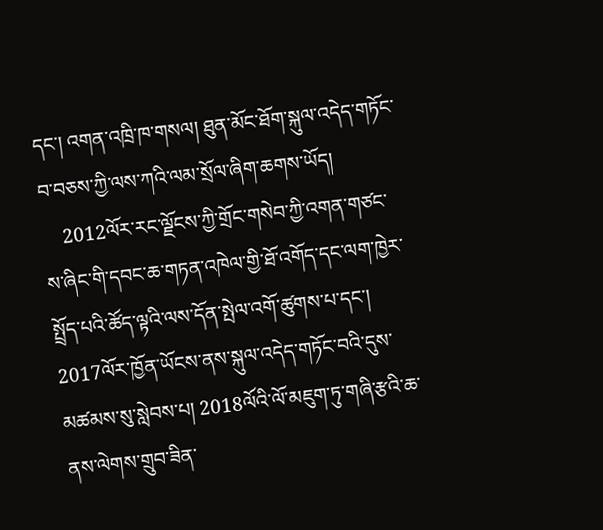དང་། འགན་འཁྲི་ཁ་གསལ། ཐུན་མོང་ཐོག་སྐུལ་འདེད་གཏོང་བ་བཅས་ཀྱི་ལས་ཀའི་ལམ་སྲོལ་ཞིག་ཆགས་ཡོད།
    2012ལོར་རང་ལྗོངས་ཀྱི་གྲོང་གསེབ་ཀྱི་འགན་གཙང་ས་ཞིང་གི་དབང་ཆ་གཏན་འཁེལ་གྱི་ཐོ་འགོད་དང་ལག་ཁྱེར་སྤྲོད་པའི་ཚོད་ལྟའི་ལས་དོན་སྤེལ་འགོ་ཚུགས་པ་དང་། 2017ལོར་ཁྱོན་ཡོངས་ནས་སྐུལ་འདེད་གཏོང་བའི་དུས་མཚམས་སུ་སླེབས་པ། 2018ལོའི་ལོ་མཇུག་ཏུ་གཞི་རྩའི་ཆ་ནས་ལེགས་གྲུབ་ཟིན་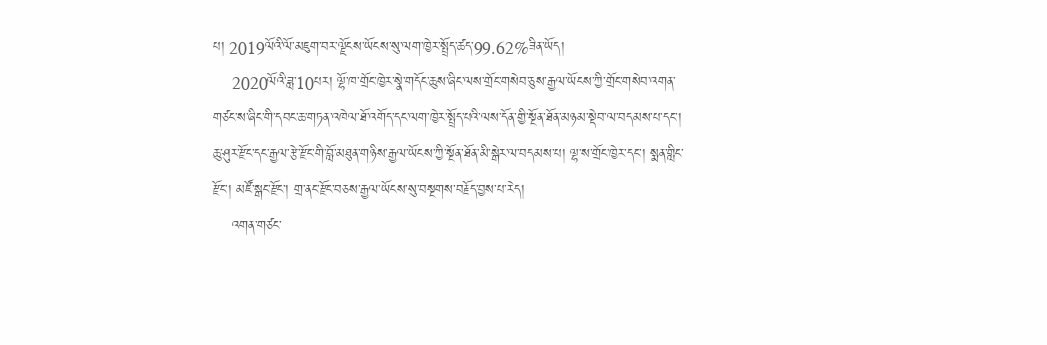པ། 2019ལོའི་ལོ་མཇུག་བར་ལྗོངས་ཡོངས་སུ་ལག་ཁྱེར་སྤྲོད་ཚད་99.62%ཟིན་ཡོད།
    2020ལོའི་ཟླ་10པར། ལྷོ་ཁ་གྲོང་ཁྱེར་སྣེ་གདོང་ཆུས་ཞིང་ལས་གྲོང་གསེབ་ཅུས་རྒྱལ་ཡོངས་ཀྱི་གྲོང་གསེབ་འགན་གཙང་ས་ཞིང་གི་དབང་ཆ་གཏན་འཁེལ་ཐོ་འགོད་དང་ལག་ཁྱེར་སྤྲོད་པའི་ལས་དོན་གྱི་སྔོན་ཐོན་མཉམ་སྡེབ་ལ་བདམས་པ་དང་། ཆུ་ཤུར་རྫོང་དང་རྒྱལ་རྩེ་རྫོང་གི་བློ་མཐུན་གཉིས་རྒྱལ་ཡོངས་ཀྱི་སྔོན་ཐོན་མི་སྒེར་ལ་བདམས་པ། ལྷ་ས་གྲོང་ཁྱེར་དང་། སྨན་གླིང་རྫོང་། མཛོ་སྒང་རྫོང་། གྲ་ནང་རྫོང་བཅས་རྒྱལ་ཡོངས་སུ་བསྔགས་བརྗོད་བྱས་པ་རེད།
    འགན་གཙང་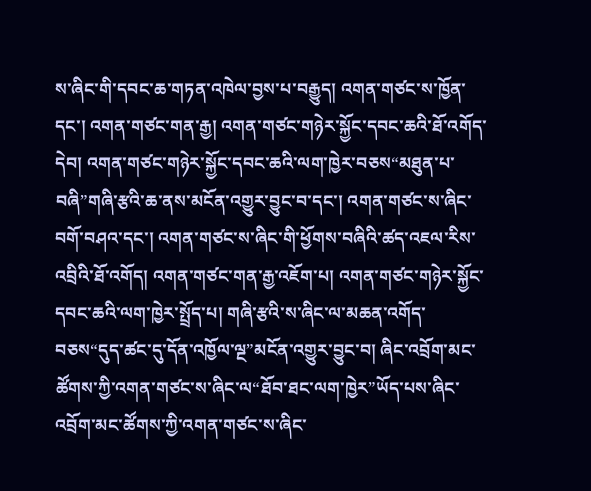ས་ཞིང་གི་དབང་ཆ་གཏན་འཁེལ་བྱས་པ་བརྒྱུད། འགན་གཙང་ས་ཁྱོན་དང་། འགན་གཙང་གན་རྒྱ། འགན་གཙང་གཉེར་སྐྱོང་དབང་ཆའི་ཐོ་འགོད་དེབ། འགན་གཙང་གཉེར་སྐྱོང་དབང་ཆའི་ལག་ཁྱེར་བཅས“མཐུན་པ་བཞི”གཞི་རྩའི་ཆ་ནས་མངོན་འགྱུར་བྱུང་བ་དང་། འགན་གཙང་ས་ཞིང་བགོ་བཤའ་དང་། འགན་གཙང་ས་ཞིང་གི་ཕྱོགས་བཞིའི་ཚད་འཇལ་རིས་འབྲིའི་ཐོ་འགོད། འགན་གཙང་གན་རྒྱ་འཇོག་པ། འགན་གཙང་གཉེར་སྐྱོང་དབང་ཆའི་ལག་ཁྱེར་སྤྲོད་པ། གཞི་རྩའི་ས་ཞིང་ལ་མཆན་འགོད་བཅས“དུད་ཚང་དུ་དོན་འཁྱོལ་ལྔ”མངོན་འགྱུར་བྱུང་བ། ཞིང་འབྲོག་མང་ཚོགས་ཀྱི་འགན་གཙང་ས་ཞིང་ལ“ཐོབ་ཐང་ལག་ཁྱེར”ཡོད་པས་ཞིང་འབྲོག་མང་ཚོགས་ཀྱི་འགན་གཙང་ས་ཞིང་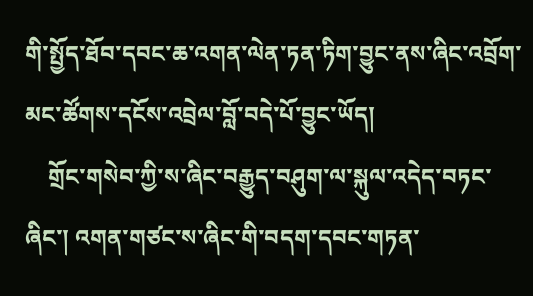གི་སྤྱོད་ཐོབ་དབང་ཆ་འགན་ལེན་ཏན་ཏིག་བྱུང་ནས་ཞིང་འབྲོག་མང་ཚོགས་དངོས་འབྲེལ་བློ་བདེ་པོ་བྱུང་ཡོད།
    གྲོང་གསེབ་ཀྱི་ས་ཞིང་བརྒྱུད་བཤུག་ལ་སྐུལ་འདེད་བཏང་ཞིང་། འགན་གཙང་ས་ཞིང་གི་བདག་དབང་གཏན་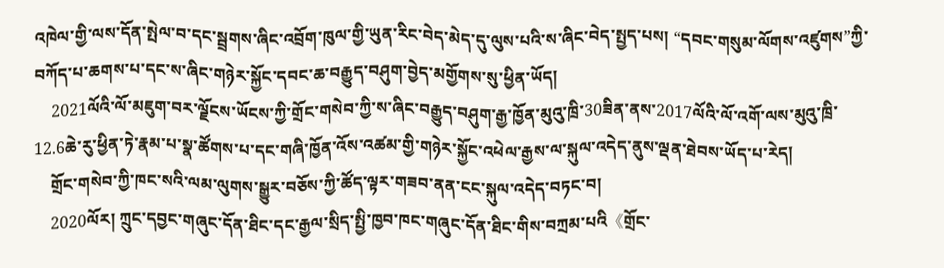འཁེལ་གྱི་ལས་དོན་སྤེལ་བ་དང་སྦྲགས་ཞིང་འབྲོག་ཁུལ་གྱི་ཡུན་རིང་བེད་མེད་དུ་ལུས་པའི་ས་ཞིང་བེད་སྤྱད་པས། “དབང་གསུམ་ལོགས་འཛུགས”ཀྱི་བཀོད་པ་ཆགས་པ་དང་ས་ཞིང་གཉེར་སྐྱོང་དབང་ཆ་བརྒྱུད་བཤུག་བྱེད་མགྱོགས་སུ་ཕྱིན་ཡོད།
    2021ལོའི་ལོ་མཇུག་བར་ལྗོངས་ཡོངས་ཀྱི་གྲོང་གསེབ་ཀྱི་ས་ཞིང་བརྒྱུད་བཤུག་རྒྱ་ཁྱོན་མུའུ་ཁྲི་30ཟིན་ནས་2017ལོའི་ལོ་འགོ་ལས་མུའུ་ཁྲི་12.6ཆེ་རུ་ཕྱིན་ཏེ་རྣམ་པ་སྣ་ཚོགས་པ་དང་གཞི་ཁྱོན་འོས་འཚམ་གྱི་གཉེར་སྐྱོང་འཕེལ་རྒྱས་ལ་སྐུལ་འདེད་ནུས་ལྡན་ཐེབས་ཡོད་པ་རེད།
    གྲོང་གསེབ་ཀྱི་ཁང་སའི་ལམ་ལུགས་སྒྱུར་བཅོས་ཀྱི་ཚོད་ལྟར་གཟབ་ནན་ངང་སྐུལ་འདེད་བཏང་བ།
    2020ལོར། ཀྲུང་དབྱང་གཞུང་དོན་ཐིང་དང་རྒྱལ་སྲིད་སྤྱི་ཁྱབ་ཁང་གཞུང་དོན་ཐིང་གིས་བཀྲམ་པའི《གྲོང་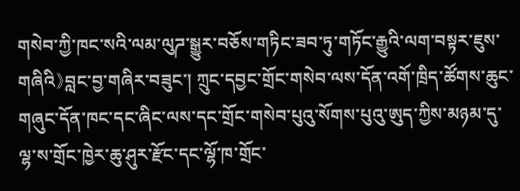གསེབ་ཀྱི་ཁང་སའི་ལམ་ལུཌ་སྒྱུར་བཅོས་གཏིང་ཟབ་ཏུ་གཏོང་རྒྱུའི་ལག་བསྟར་ཇུས་གཞིའི》བླང་བྱ་གཞིར་བཟུང་། ཀྲུང་དབྱང་གྲོང་གསེབ་ལས་དོན་འགོ་ཁྲིད་ཚོགས་ཆུང་གཞུང་དོན་ཁང་དང་ཞིང་ལས་དང་གྲོང་གསེབ་པུའུ་སོགས་པུའུ་ཨུད་ཀྱིས་མཉམ་དུ་ལྷ་ས་གྲོང་ཁྱེར་ཆུ་ཤུར་རྫོང་དང་ལྷོ་ཁ་གྲོང་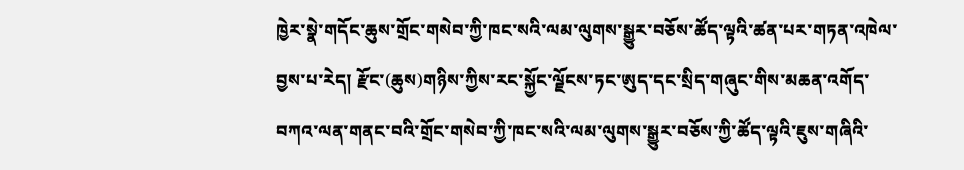ཁྱེར་སྣེ་གདོང་ཆུས་གྲོང་གསེབ་ཀྱི་ཁང་སའི་ལམ་ལུགས་སྒྱུར་བཅོས་ཚོད་ལྟའི་ཚན་པར་གཏན་འཁེལ་བྱས་པ་རེད། རྫོང་(ཆུས)གཉིས་ཀྱིས་རང་སྐྱོང་ལྗོངས་ཏང་ཨུད་དང་སྲིད་གཞུང་གིས་མཆན་འགོད་བཀའ་ལན་གནང་བའི་གྲོང་གསེབ་ཀྱི་ཁང་སའི་ལམ་ལུགས་སྒྱུར་བཅོས་ཀྱི་ཚོད་ལྟའི་ཇུས་གཞིའི་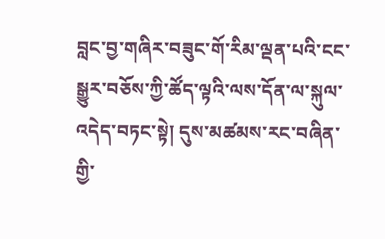བླང་བྱ་གཞིར་བཟུང་གོ་རིམ་ལྡན་པའི་ངང་སྒྱུར་བཅོས་ཀྱི་ཚོད་ལྟའི་ལས་དོན་ལ་སྐུལ་འདེད་བཏང་སྟེ། དུས་མཚམས་རང་བཞིན་གྱི་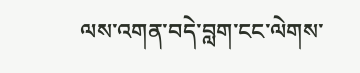ལས་འགན་བདེ་བླག་ངང་ལེགས་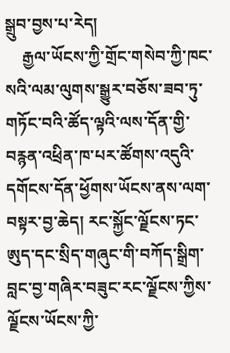སྒྲུབ་བྱས་པ་རེད།
    རྒྱལ་ཡོངས་ཀྱི་གྲོང་གསེབ་ཀྱི་ཁང་སའི་ལམ་ལུགས་སྒྱུར་བཅོས་ཟབ་ཏུ་གཏོང་བའི་ཚོད་ལྟའི་ལས་དོན་གྱི་བརྙན་འཕྲིན་ཁ་པར་ཚོགས་འདུའི་དགོངས་དོན་ཕྱོགས་ཡོངས་ནས་ལག་བསྟར་བྱ་ཆེད། རང་སྐྱོང་ལྗོངས་ཏང་ཨུད་དང་སྲིད་གཞུང་གི་བཀོད་སྒྲིག་བླང་བྱ་གཞིར་བཟུང་རང་ལྗོངས་ཀྱིས་ལྗོངས་ཡོངས་ཀྱི་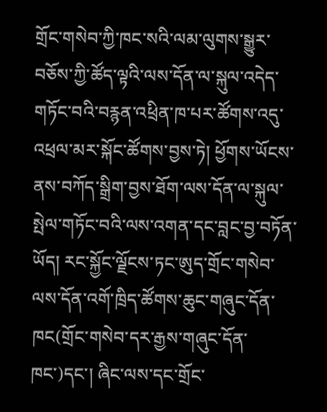གྲོང་གསེབ་ཀྱི་ཁང་སའི་ལམ་ལུགས་སྒྱུར་བཅོས་ཀྱི་ཚོད་ལྟའི་ལས་དོན་ལ་སྐུལ་འདེད་གཏོང་བའི་བརྙན་འཕྲིན་ཁ་པར་ཚོགས་འདུ་འཕྲལ་མར་སྐོང་ཚོགས་བྱས་ཏེ། ཕྱོགས་ཡོངས་ནས་བཀོད་སྒྲིག་བྱས་ཐོག་ལས་དོན་ལ་སྐུལ་སྤེལ་གཏོང་བའི་ལས་འགན་དང་བླང་བྱ་བཏོན་ཡོད། རང་སྐྱོང་ལྗོངས་ཏང་ཨུད་གྲོང་གསེབ་ལས་དོན་འགོ་ཁྲིད་ཚོགས་ཆུང་གཞུང་དོན་ཁང(གྲོང་གསེབ་དར་རྒྱས་གཞུང་དོན་ཁང་)དང་། ཞིང་ལས་དང་གྲོང་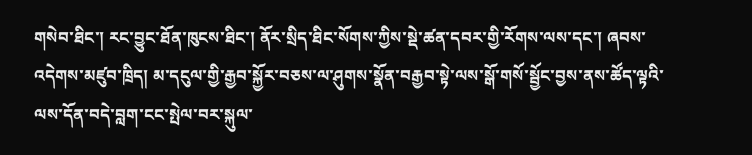གསེབ་ཐིང་། རང་བྱུང་ཐོན་ཁུངས་ཐིང་། ནོར་སྲིད་ཐིང་སོགས་ཀྱིས་སྡེ་ཚན་དབར་གྱི་རོགས་ལས་དང་། ཞབས་འདེགས་མཛུབ་ཁྲིད། མ་དངུལ་གྱི་རྒྱབ་སྐྱོར་བཅས་ལ་ཤུགས་སྣོན་བརྒྱབ་སྟེ་ལས་སྒོ་གསོ་སྦྱོང་བྱས་ནས་ཚོད་ལྟའི་ལས་དོན་བདེ་བླག་ངང་སྤེལ་བར་སྐུལ་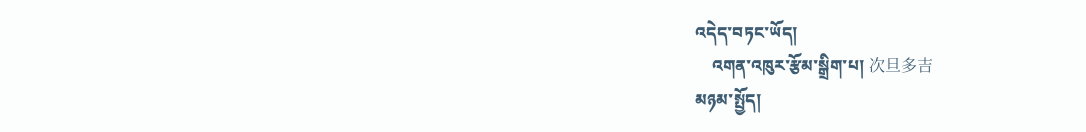འདེད་བཏང་ཡོད།
    འགན་འཁུར་རྩོམ་སྒྲིག་པ། 次旦多吉
མཉམ་སྤྱོད།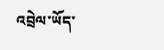འབྲེལ་ཡོད་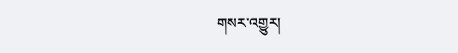གསར་འགྱུར།